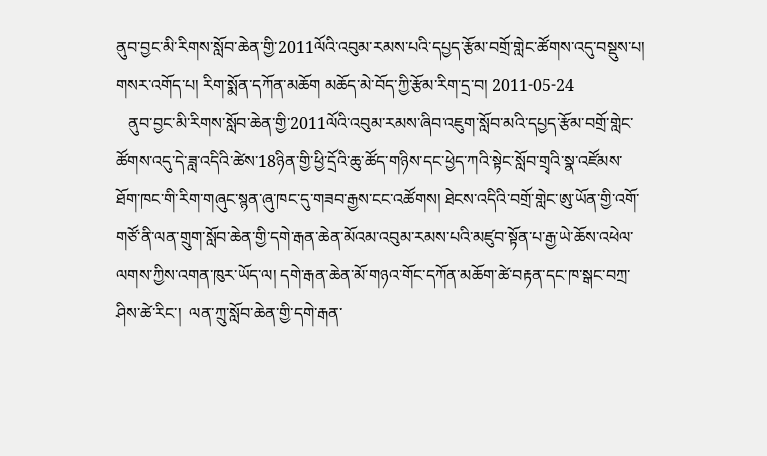ནུབ་བྱང་མི་རིགས་སློབ་ཆེན་གྱི་2011ལོའི་འབུམ་རམས་པའི་དཔྱད་རྩོམ་བགྲོ་གླེང་ཚོགས་འདུ་བསྡུས་པ།
གསར་འགོད་པ། རིག་སྨོན་དཀོན་མཆོག མཆོད་མེ་བོད་ཀྱི་རྩོམ་རིག་དྲ་བ། 2011-05-24
   ནུབ་བྱང་མི་རིགས་སློབ་ཆེན་གྱི་2011ལོའི་འབུམ་རམས་ཞིབ་འཇུག་སློབ་མའི་དཔྱད་རྩོམ་བགྲོ་གླེང་ཚོགས་འདུ་དེ་ཟླ་འདིའི་ཚེས་18ཉིན་གྱི་ཕྱི་དྲོའི་ཆུ་ཚོད་གཉིས་དང་ཕྱེད་ཀའི་སྟེང་སློབ་གྲྭའི་སྣ་འཛོམས་ཐོག་ཁང་གི་རིག་གཞུང་སྙན་ཞུ་ཁང་དུ་གཟབ་རྒྱས་ངང་འཚོགས། ཐེངས་འདིའི་བགྲོ་གླེང་ཨུ་ཡོན་གྱི་འགོ་གཙོ་ནི་ལན་གྲུག་སློབ་ཆེན་གྱི་དགེ་རྒན་ཆེན་མོའམ་འབུམ་རམས་པའི་མཛུབ་སྟོན་པ་རྒྱ་ཡེ་ཆོས་འཕེལ་ལགས་ཀྱིས་འགན་ཁུར་ཡོད་ལ། དགེ་རྒན་ཆེན་མོ་གཉའ་གོང་དཀོན་མཆོག་ཚེ་བརྟན་དང་ཁ་སྒང་བཀྲ་ཤིས་ཚེ་རིང་།  ལན་ཀྲུ་སློབ་ཆེན་གྱི་དགེ་རྒན་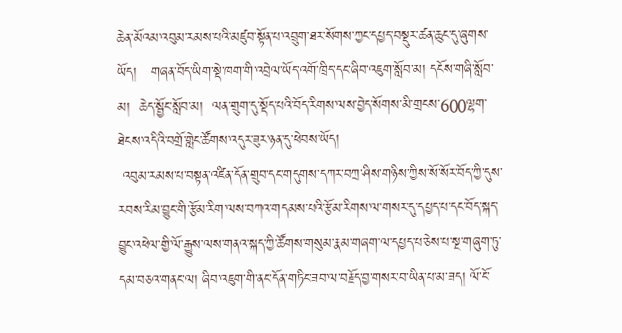ཆེན་མོའམ་འབུམ་རམས་པའི་མཛུབ་སྟོན་པ་འབྲུག་ཐར་སོགས་ཀྱང་དཔྱད་བསྡུར་ཚན་ཆུང་དུ་ཞུགས་ཡོད།   གཞན་བོད་ཡིག་སྡེ་ཁག་གི་འབྲེལ་ཡོད་འགོ་ཁྲིད་དང་ཞིབ་འཇུག་སློབ་མ། དངོས་གཞི་སློབ་མ།  ཆེད་སྦྱོང་སློབ་མ།  ལན་གྲུག་དུ་སྡོད་པའི་བོད་རིགས་ལས་བྱེད་སོགས་མི་གྲངས་600ལྷག་ཐེངས་འདིའི་བགྲོ་གླེང་ཚོགས་འདུར་ཟུར་ཉན་དུ་ཕེབས་ཡོད།
 འབུམ་རམས་པ་བསྟན་འཛིན་དོན་གྲུབ་དང་གདུགས་དཀར་བཀྲ་ཤིས་གཉིས་ཀྱིས་སོ་སོར་བོད་ཀྱི་དུས་རབས་རིམ་བྱུང་གི་རྩོམ་རིག་ལས་བཀའ་གདམས་པའི་རྩོམ་རིགས་ལ་གསར་དུ་དཔྱད་པ་དང་བོད་སྐད་བྱུང་འཕེལ་གྱི་ལོ་རྒྱུས་ལས་གནའ་སྐད་ཀྱི་ཚོགས་གསུམ་རྣམ་གཞག་ལ་དཔྱད་པ་ཅེས་པ་སྔ་གཞུག་ཏུ་དམ་བཅའ་གནང་ལ། ཞིབ་འཇུག་གི་ནང་དོན་གཏིང་ཟབ་ལ་བརྗོད་བྱ་གསར་བ་ཡིན་པ་མ་ཟད། ལོ་ངོ་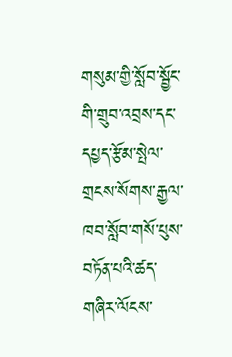གསུམ་གྱི་སློབ་སྦྱོང་གི་གྲུབ་འབྲས་དང་དཔྱད་རྩོམ་སྤེལ་གྲངས་སོགས་རྒྱལ་ཁབ་སློབ་གསོ་པུས་བཏོན་པའི་ཚད་གཞིར་ལོངས་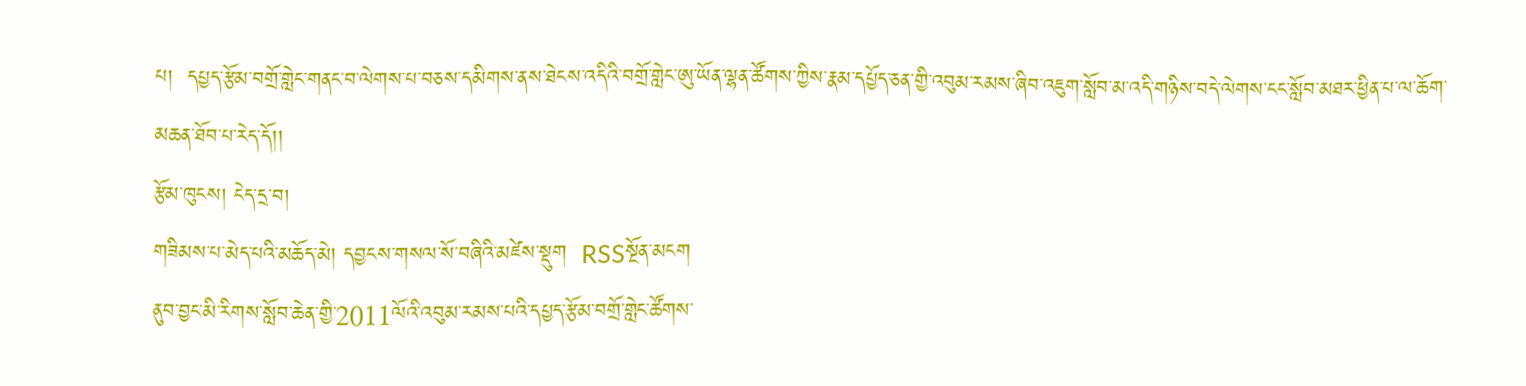པ།  དཔྱད་རྩོམ་བགྲོ་གླེང་གནང་བ་ལེགས་པ་བཅས་དམིགས་ནས་ཐེངས་འདིའི་བགྲོ་གླེང་ཨུ་ཡོན་ལྷན་ཚོགས་ཀྱིས་རྣམ་དཔྱོད་ཅན་གྱི་འབུམ་རམས་ཞིབ་འཇུག་སློབ་མ་འདི་གཉིས་བདེ་ལེགས་ངང་སློབ་མཐར་ཕྱིན་པ་ལ་ཆོག་མཆན་ཐོབ་པ་རེད་དོ།།
རྩོམ་ཁུངས། ངེད་དྲ་བ།
གཟིམས་པ་མེད་པའི་མཆོད་མེ། དབྱངས་གསལ་སོ་བཞིའི་མཛེས་སྡུག  RSSསྔོན་མངག
ནུབ་བྱང་མི་རིགས་སློབ་ཆེན་གྱི་2011ལོའི་འབུམ་རམས་པའི་དཔྱད་རྩོམ་བགྲོ་གླེང་ཚོགས་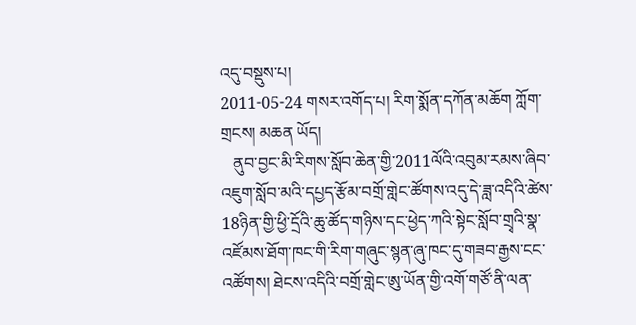འདུ་བསྡུས་པ།
2011-05-24 གསར་འགོད་པ། རིག་སྨོན་དཀོན་མཆོག ཀློག་གྲངས། མཆན ཡོད།
   ནུབ་བྱང་མི་རིགས་སློབ་ཆེན་གྱི་2011ལོའི་འབུམ་རམས་ཞིབ་འཇུག་སློབ་མའི་དཔྱད་རྩོམ་བགྲོ་གླེང་ཚོགས་འདུ་དེ་ཟླ་འདིའི་ཚེས་18ཉིན་གྱི་ཕྱི་དྲོའི་ཆུ་ཚོད་གཉིས་དང་ཕྱེད་ཀའི་སྟེང་སློབ་གྲྭའི་སྣ་འཛོམས་ཐོག་ཁང་གི་རིག་གཞུང་སྙན་ཞུ་ཁང་དུ་གཟབ་རྒྱས་ངང་འཚོགས། ཐེངས་འདིའི་བགྲོ་གླེང་ཨུ་ཡོན་གྱི་འགོ་གཙོ་ནི་ལན་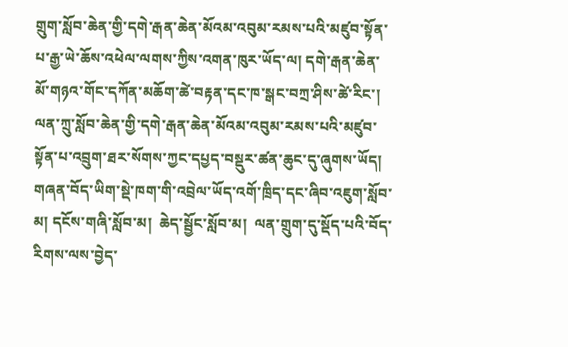གྲུག་སློབ་ཆེན་གྱི་དགེ་རྒན་ཆེན་མོའམ་འབུམ་རམས་པའི་མཛུབ་སྟོན་པ་རྒྱ་ཡེ་ཆོས་འཕེལ་ལགས་ཀྱིས་འགན་ཁུར་ཡོད་ལ། དགེ་རྒན་ཆེན་མོ་གཉའ་གོང་དཀོན་མཆོག་ཚེ་བརྟན་དང་ཁ་སྒང་བཀྲ་ཤིས་ཚེ་རིང་།  ལན་ཀྲུ་སློབ་ཆེན་གྱི་དགེ་རྒན་ཆེན་མོའམ་འབུམ་རམས་པའི་མཛུབ་སྟོན་པ་འབྲུག་ཐར་སོགས་ཀྱང་དཔྱད་བསྡུར་ཚན་ཆུང་དུ་ཞུགས་ཡོད།   གཞན་བོད་ཡིག་སྡེ་ཁག་གི་འབྲེལ་ཡོད་འགོ་ཁྲིད་དང་ཞིབ་འཇུག་སློབ་མ། དངོས་གཞི་སློབ་མ།  ཆེད་སྦྱོང་སློབ་མ།  ལན་གྲུག་དུ་སྡོད་པའི་བོད་རིགས་ལས་བྱེད་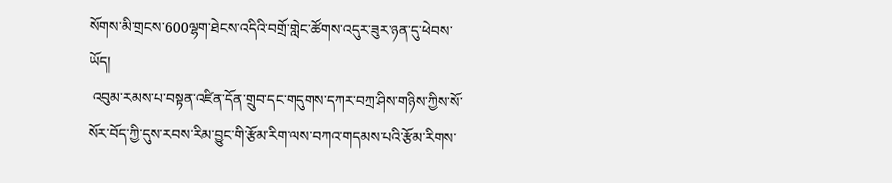སོགས་མི་གྲངས་600ལྷག་ཐེངས་འདིའི་བགྲོ་གླེང་ཚོགས་འདུར་ཟུར་ཉན་དུ་ཕེབས་ཡོད།
 འབུམ་རམས་པ་བསྟན་འཛིན་དོན་གྲུབ་དང་གདུགས་དཀར་བཀྲ་ཤིས་གཉིས་ཀྱིས་སོ་སོར་བོད་ཀྱི་དུས་རབས་རིམ་བྱུང་གི་རྩོམ་རིག་ལས་བཀའ་གདམས་པའི་རྩོམ་རིགས་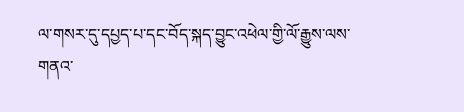ལ་གསར་དུ་དཔྱད་པ་དང་བོད་སྐད་བྱུང་འཕེལ་གྱི་ལོ་རྒྱུས་ལས་གནའ་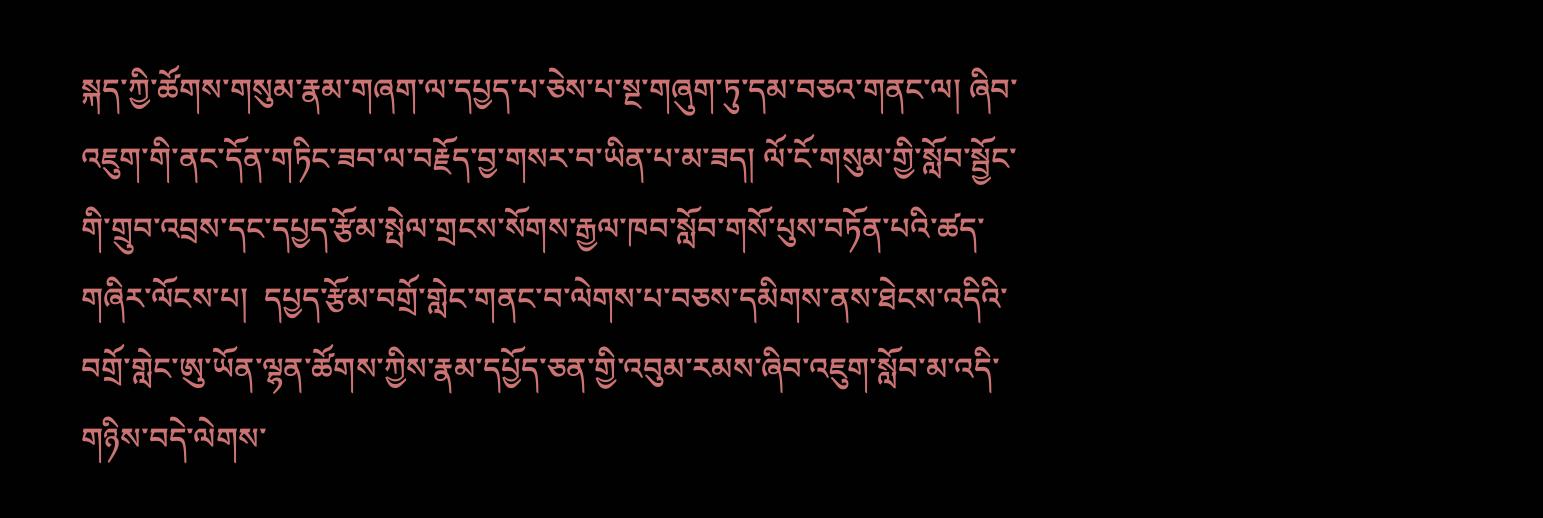སྐད་ཀྱི་ཚོགས་གསུམ་རྣམ་གཞག་ལ་དཔྱད་པ་ཅེས་པ་སྔ་གཞུག་ཏུ་དམ་བཅའ་གནང་ལ། ཞིབ་འཇུག་གི་ནང་དོན་གཏིང་ཟབ་ལ་བརྗོད་བྱ་གསར་བ་ཡིན་པ་མ་ཟད། ལོ་ངོ་གསུམ་གྱི་སློབ་སྦྱོང་གི་གྲུབ་འབྲས་དང་དཔྱད་རྩོམ་སྤེལ་གྲངས་སོགས་རྒྱལ་ཁབ་སློབ་གསོ་པུས་བཏོན་པའི་ཚད་གཞིར་ལོངས་པ།  དཔྱད་རྩོམ་བགྲོ་གླེང་གནང་བ་ལེགས་པ་བཅས་དམིགས་ནས་ཐེངས་འདིའི་བགྲོ་གླེང་ཨུ་ཡོན་ལྷན་ཚོགས་ཀྱིས་རྣམ་དཔྱོད་ཅན་གྱི་འབུམ་རམས་ཞིབ་འཇུག་སློབ་མ་འདི་གཉིས་བདེ་ལེགས་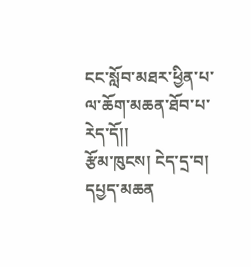ངང་སློབ་མཐར་ཕྱིན་པ་ལ་ཆོག་མཆན་ཐོབ་པ་རེད་དོ།།
རྩོམ་ཁུངས། ངེད་དྲ་བ།
དཔྱད་མཆན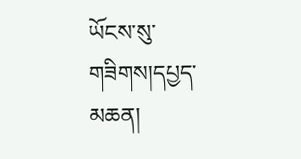ཡོངས་སུ་གཟིགས།དཔྱད་མཆན།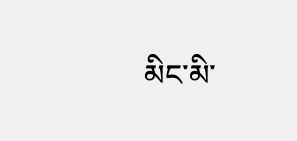མིང་མི་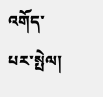འགོད་པར་སྤེལ།